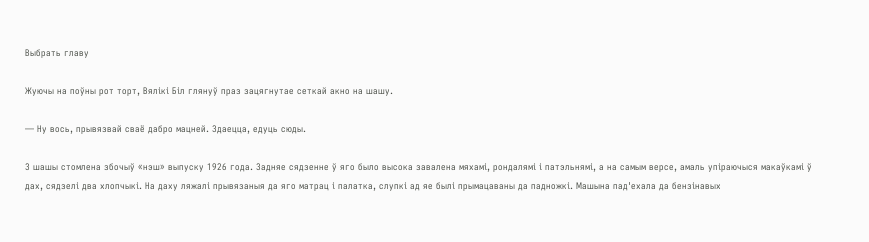Выбрать главу

Жуючы на поўны рот торт, Вялікі Біл глянуў праз зацягнутае сеткай акно на шашу.

— Ну вось, прывязвай сваё дабро мацней. Здаецца, едуць сюды.

З шашы стомлена збочыў «нэш» выпуску 1926 года. Задняе сядзенне ў яго было высока завалена мяхамі, рондалямі і патэльнямі, а на самым версе, амаль упіраючыся макаўкамі ў дах, сядзелі два хлопчыкі. На даху ляжалі прывязаныя да яго матрац і палатка, слупкі ад яе былі прымацаваны да падножкі. Машына пад'ехала да бензінавых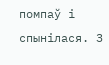помпаў і спынілася. З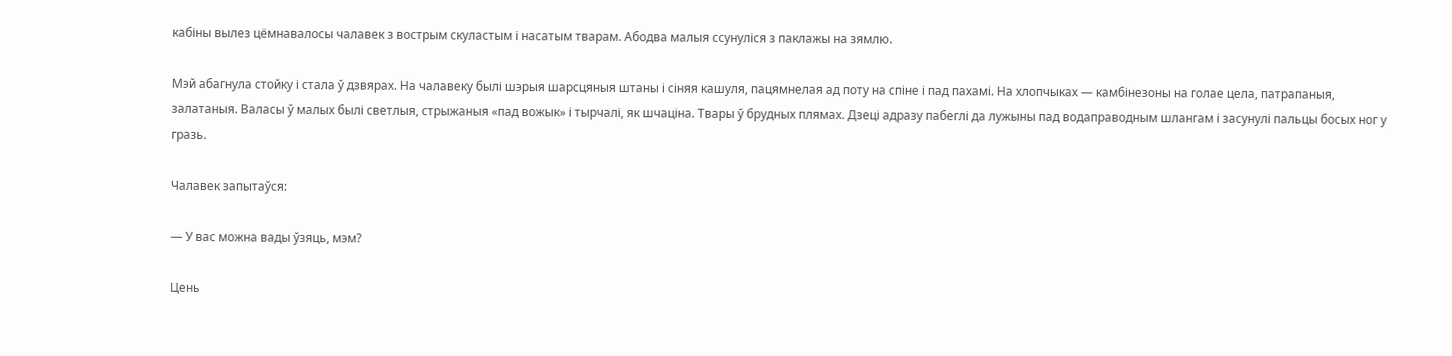кабіны вылез цёмнавалосы чалавек з вострым скуластым і насатым тварам. Абодва малыя ссунуліся з паклажы на зямлю.

Мэй абагнула стойку і стала ў дзвярах. На чалавеку былі шэрыя шарсцяныя штаны і сіняя кашуля, пацямнелая ад поту на спіне і пад пахамі. На хлопчыках — камбінезоны на голае цела, патрапаныя, залатаныя. Валасы ў малых былі светлыя, стрыжаныя «пад вожык» і тырчалі, як шчаціна. Твары ў брудных плямах. Дзеці адразу пабеглі да лужыны пад водаправодным шлангам і засунулі пальцы босых ног у гразь.

Чалавек запытаўся:

— У вас можна вады ўзяць, мэм?

Цень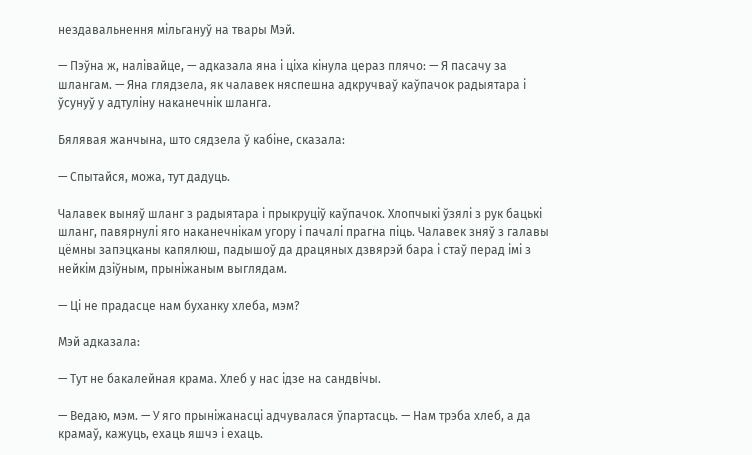нездавальнення мільгануў на твары Мэй.

— Пэўна ж, налівайце, — адказала яна і ціха кінула цераз плячо: — Я пасачу за шлангам. — Яна глядзела, як чалавек няспешна адкручваў каўпачок радыятара і ўсунуў у адтуліну наканечнік шланга.

Бялявая жанчына, што сядзела ў кабіне, сказала:

— Спытайся, можа, тут дадуць.

Чалавек выняў шланг з радыятара і прыкруціў каўпачок. Хлопчыкі ўзялі з рук бацькі шланг, павярнулі яго наканечнікам угору і пачалі прагна піць. Чалавек зняў з галавы цёмны запэцканы капялюш, падышоў да драцяных дзвярэй бара і стаў перад імі з нейкім дзіўным, прыніжаным выглядам.

— Ці не прадасце нам буханку хлеба, мэм?

Мэй адказала:

— Тут не бакалейная крама. Хлеб у нас ідзе на сандвічы.

— Ведаю, мэм. — У яго прыніжанасці адчувалася ўпартасць. — Нам трэба хлеб, а да крамаў, кажуць, ехаць яшчэ і ехаць.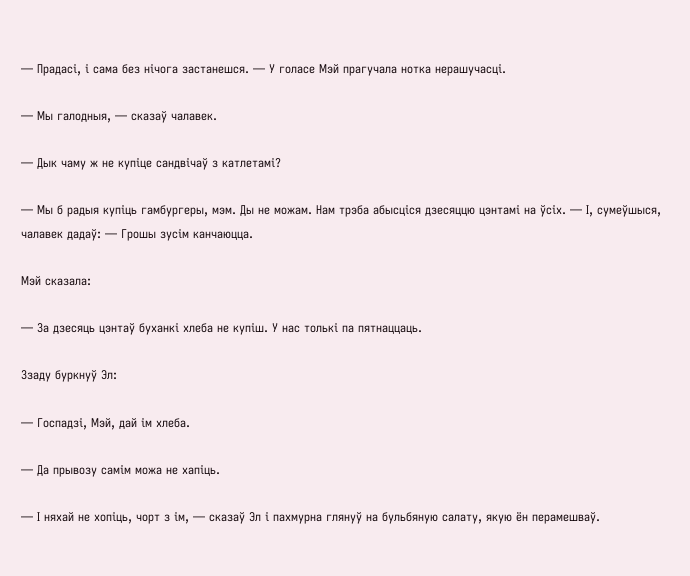— Прадасі, і сама без нічога застанешся. — У голасе Мэй прагучала нотка нерашучасці.

— Мы галодныя, — сказаў чалавек.

— Дык чаму ж не купіце сандвічаў з катлетамі?

— Мы б радыя купіць гамбургеры, мэм. Ды не можам. Нам трэба абысціся дзесяццю цэнтамі на ўсіх. — І, сумеўшыся, чалавек дадаў: — Грошы зусім канчаюцца.

Мэй сказала:

— За дзесяць цэнтаў буханкі хлеба не купіш. У нас толькі па пятнаццаць.

Ззаду буркнуў Эл:

— Госпадзі, Мэй, дай ім хлеба.

— Да прывозу самім можа не хапіць.

— І няхай не хопіць, чорт з ім, — сказаў Эл і пахмурна глянуў на бульбяную салату, якую ён перамешваў.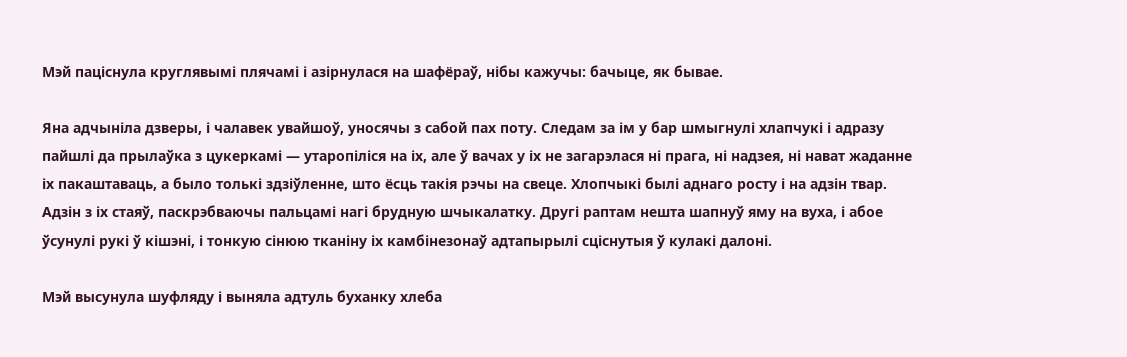Мэй паціснула круглявымі плячамі і азірнулася на шафёраў, нібы кажучы: бачыце, як бывае.

Яна адчыніла дзверы, і чалавек увайшоў, уносячы з сабой пах поту. Следам за ім у бар шмыгнулі хлапчукі і адразу пайшлі да прылаўка з цукеркамі — утаропіліся на іх, але ў вачах у іх не загарэлася ні прага, ні надзея, ні нават жаданне іх пакаштаваць, а было толькі здзіўленне, што ёсць такія рэчы на свеце. Хлопчыкі былі аднаго росту і на адзін твар. Адзін з іх стаяў, паскрэбваючы пальцамі нагі брудную шчыкалатку. Другі раптам нешта шапнуў яму на вуха, і абое ўсунулі рукі ў кішэні, і тонкую сінюю тканіну іх камбінезонаў адтапырылі сціснутыя ў кулакі далоні.

Мэй высунула шуфляду і выняла адтуль буханку хлеба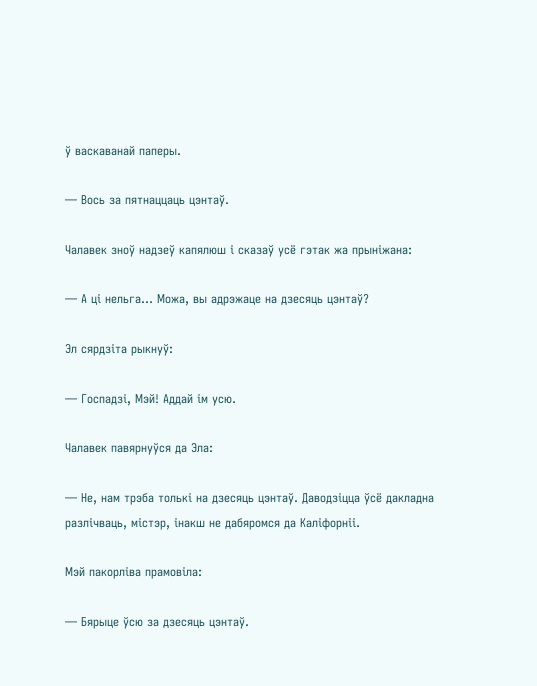ў васкаванай паперы.

— Вось за пятнаццаць цэнтаў.

Чалавек зноў надзеў капялюш і сказаў усё гэтак жа прыніжана:

— А ці нельга… Можа, вы адрэжаце на дзесяць цэнтаў?

Эл сярдзіта рыкнуў:

— Госпадзі, Мэй! Аддай ім усю.

Чалавек павярнуўся да Эла:

— Не, нам трэба толькі на дзесяць цэнтаў. Даводзіцца ўсё дакладна разлічваць, містэр, інакш не дабяромся да Каліфорніі.

Мэй пакорліва прамовіла:

— Бярыце ўсю за дзесяць цэнтаў.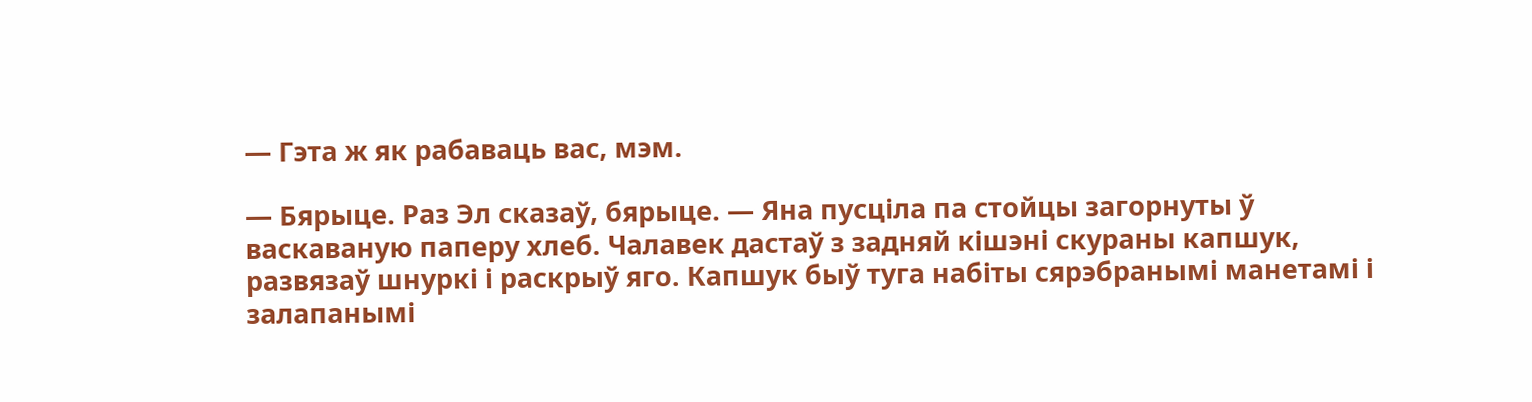— Гэта ж як рабаваць вас, мэм.

— Бярыце. Раз Эл сказаў, бярыце. — Яна пусціла па стойцы загорнуты ў васкаваную паперу хлеб. Чалавек дастаў з задняй кішэні скураны капшук, развязаў шнуркі і раскрыў яго. Капшук быў туга набіты сярэбранымі манетамі і залапанымі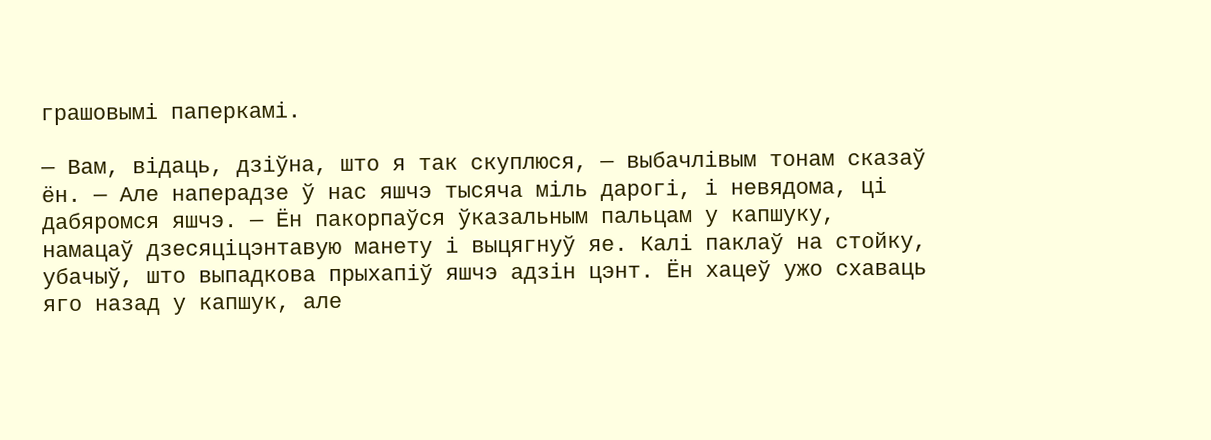грашовымі паперкамі.

— Вам, відаць, дзіўна, што я так скуплюся, — выбачлівым тонам сказаў ён. — Але наперадзе ў нас яшчэ тысяча міль дарогі, і невядома, ці дабяромся яшчэ. — Ён пакорпаўся ўказальным пальцам у капшуку, намацаў дзесяціцэнтавую манету і выцягнуў яе. Калі паклаў на стойку, убачыў, што выпадкова прыхапіў яшчэ адзін цэнт. Ён хацеў ужо схаваць яго назад у капшук, але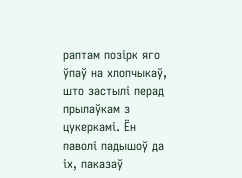раптам позірк яго ўпаў на хлопчыкаў, што застылі перад прылаўкам з цукеркамі. Ён паволі падышоў да іх, паказаў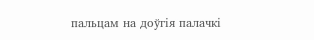пальцам на доўгія палачкі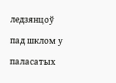ледзянцоў пад шклом у паласатых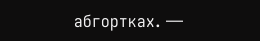абгортках. —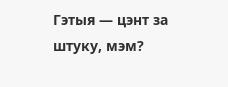Гэтыя — цэнт за штуку, мэм?